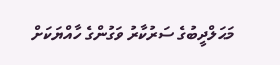މަޙަލްދީބުގެ ސަރުކާރު ވަގުންގެ ހާއްޔަކަށް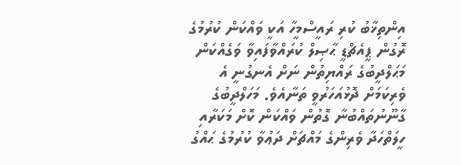އިންތިޚާބު ކުރި ރައީސްމީހާ އަކީ ވައްކަން ކުރުމުގެ ރޮގުން ޕީއެޗްޑީ ޙާޞިލް ކުރައްވާފައިވާ ވަގެއްކަން މަޙަލްދީބުގެ ރައްޔިތުން ނަށް އެނގުނީ އެ ވެރިކަމަށް ދޮޅުއަހަރުވީ ތަނާއެވެ. މަހަލްދީބުގެ ގާނޫނުތައްބުނާ ގޮތުން ވައްކަން ކޮށް މަކަރާއި ހީލަތްހަދާ ވެރިންގެ މައްޗަށް ދަޢުވާ ކުރުމުގެ ޙައްގު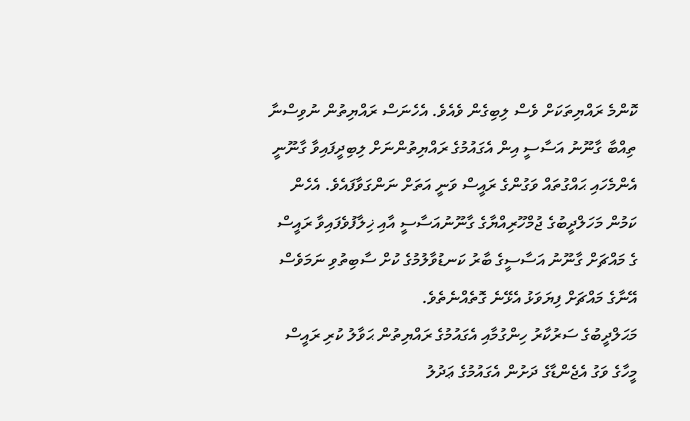ކޮންމެ ރައްޔިތަކަށް ވެސް ލިބިގެން ވެއެވެ. އެހެނަސް ރައްޔިތުން ނުވިސްނާ ތިއްބާ ގާނޫނު އަސާސީ އިން އެގައުމުގެ ރައްޔިތުންނަށް ލިބިދީފައިވާ ގާނޫނީ އެންމެހައި ޙައްގުތައް ވަގުންގެ ރައީސް ވަނީ އަތަށް ނަންގަވާފައެވެ. އެހެން ކަމުން މަހަލްދީބުގެ ޖުމްހޫރިއްޔާގެ ގާނޫނުއަސާސީ އާއި ޚިލާފުވެފައިވާ ރައީސް ގެ މައްޗަށް ގާނޫނު އަސާސީގެ ބާރު ކަނޑުވާލުމުގެ ކުށް ސާބިތުވި ނަމަވެސް އޭނާގެ މައްޗަށް ފިޔަވަޅު އެޅޭނެ ގޮތެއްނެތެވެ.
މަޙަލްދީބުގެ ސަރުކާރު ހިންގުމާއި އެގައުމުގެ ރައްޔިތުން ޙަވާލު ކުރި ރައީސް މީހާގެ ވަގު އެޖެންޑާގެ ދަށުން އެގައުމުގެ ޢަދުލު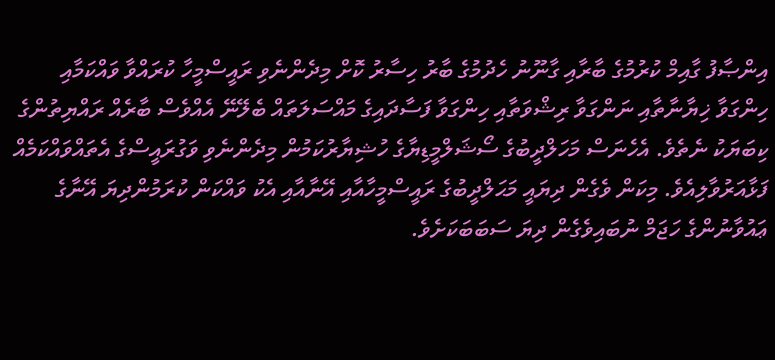އިންޞާފު ގާއިމް ކުރުމުގެ ބާރާއި ގާނޫނު ހެދުމުގެ ބާރު ހިސާރު ކޮށް މިދެންނެވި ރައީސްމީހާ ކުރައްވާ ވައްކަމާއި ހިންގަވާ ޚިޔާނާތާއި ނަންގަވާ ރިޝްވަތާއި ހިންގަވާ ފަސާދައިގެ މައްސަލަތައް ބެލޭނޭ އެއްވެސް ބާރެއް ރައްޔިތުންގެ ކިބަޔަކު ނެތެވެ. އެހެނަސް މަހަލްދީބުގެ ސޯޝަލްމީޑިޔާގެ ހުޝިޔާރުކަމުން މިދެންނެވި ވަގުރައީސްގެ އެތައްވައްކަމެއް ފަޅާއަރުވާލިއެވެ. މިކަން ވެގެން ދިޔައީ މަޙަލްދީބުގެ ރައީސްމީހާއާއި އޭނާއާއި އެކު ވައްކަން ކުރަމުންދިޔަ އޭނާގެ ޢައުވާނުންގެ ހަޖަމް ނުބައިވެގެން ދިޔަ ސަބަބަކަށެވެ.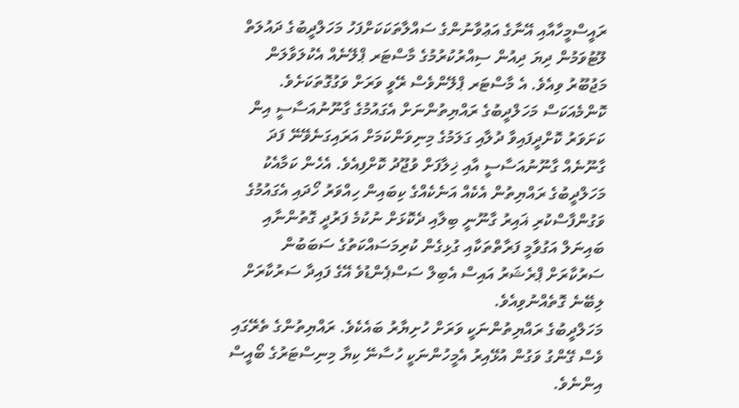ރައީސްމީހާއާއި އޭނާގެ އަޢުވާނުންގެ ސައްލާތަކަކަށްފަހު މަހަލްދީބުގެ ދައުލަތް ލޫޓުވަމުން ދިޔަ ދިއުން ސިއްރުކުރުމުގެ މާސްޓަރ ޕްލޭނެއް އެކުލަވާލަން މަޖުބޫރު ވިއެވެ. އެ މާސްޓަރ ޕްލޭންވެސް ރޭވީ ވަރަށް ވަގުގޮތަކަށެވެ. ކޮންމެއަކަސް މަހަލްދީބުގެ ރައްޔިތުންނަށް އެގައުމުގެ ގާނޫނުއަސާސީ އިން ކަށަވަރު ކޮށްދީފައިވާ ދުލާއި ގަލަމުގެ މިނިވަންކަމަށް އަރައިގަނެވޭނޭ ފަދަ ގާނޫނެއް ގާނޫނުއަސާސީ އާއި ޚިލާފަށް ވުޖޫދު ކޮށްފިއެވެ. އެހެން ކަމާއެކު މަހަލްދީބުގެ ރައްޔިތުން އެކެއް އަނެކެއްގެ ކިބައިން ހިއްވަރު ހޯދައި އެގައުމުގެ ވަގުންފާސްކުރި ޣައިރު ގާނޫނީ ބިލާއި ދެކޮޅަށް ނުކުމެ ފަރުދީ ގޮތުންނާއި ބައިނަލް އަގުވާމީ ފަރާތްތަކާއި ގުޅިގެން ކުރިމަސައްކަތުގެ ސަބަބުން ސަރުކާރަށް ޕްރެޝަރު އައިސް އެބިލް ސަސްޕެންޑުވެ އޭގެ ފައިދާ ސަރުކާރަށް ލިބޭނެ ގޮތެއްނުވިއެވެ.
މަހަލްދީބުގެ ރައްޔިތުންނަކީ ވަރަށް ހުށިޔާރު ބައެކެވެ. ރައްޔިތުންގެ ތެރޭގައި ވެސް ގޭންގު ވަގުން އުޅޭއިރު އެމީހުންނަކީ ހުސާނޭ ކިޔާ މިނިސްޓަރުގެ ބޯއީސް އިންނެވެ.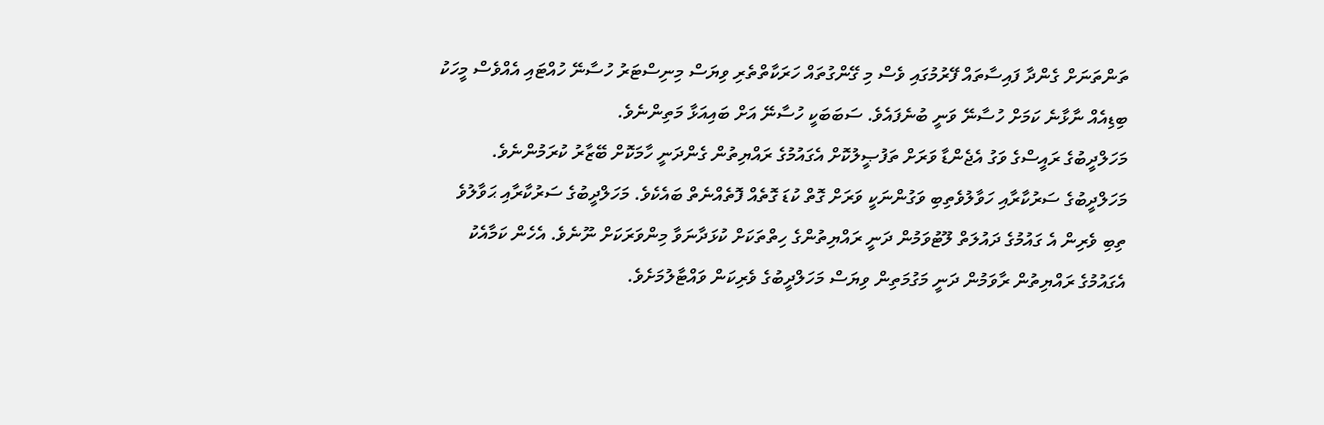ތަންތަނަށް ގެންދާ ފައިސާތައް ފޭރުމުގައި ވެސް މި ގޭންގުތައް ހަރަކާތްތެރި ވިޔަސް މިނިސްޓަރު ހުސާނޭ ހުއްޓައި އެއްވެސް މީހަކު ބިޑިއެއް ނާޅާނެ ކަމަށް ހުސާނޭ ވަނީ ބުނެފައެވެ. ސަބަބަކީ ހުސާނޭ އަށް ބައިއަޅާ މަތިންނެވެ.
މަހަލްދީބުގެ ރައީސްގެ ވަގު އެޖެންޑާ ވަރަށް ތަފުޞީލުކޮށް އެގައުމުގެ ރައްޔިތުން ގެންދަނީ ހާމަކޮށް ބޭޒާރު ކުރަމުންނެވެ. މަހަލްދީބުގެ ސަރުކާރާއި ހަވާލުވެތިބި ވަގުންނަކީ ވަރަށް ގޮތް ކުޑަ ގޮތެއް ފޮތެއްނެތް ބައެކެވެ. މަހަލްދީބުގެ ސަރުކާރާއި ޙަވާލުވެ ތިބި ވެރިން އެ ގައުމުގެ ދައުލަތް ލޫޓުވަމުން ދަނީ ރައްޔިތުންގެ ހިތްތަކަށް ކުޅަދާނަވާ މިންވަރަކަށް ނޫނެވެ. އެހެން ކަމާއެކު އެގައުމުގެ ރައްޔިތުން ރާވަމުން ދަނީ މަގުމަތިން ވިޔަސް މަހަލްދީބުގެ ވެރިކަން ވައްޓާލުމަށެވެ.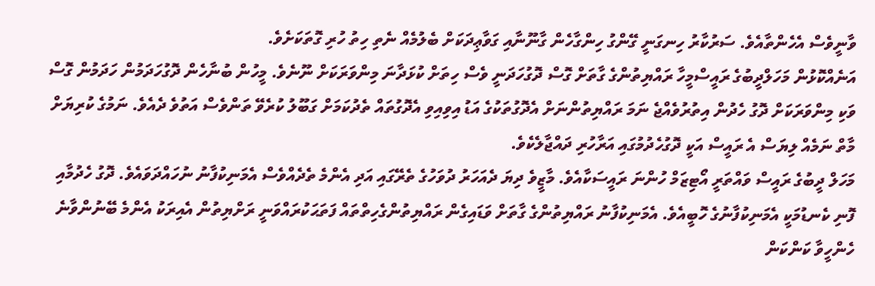ވާނީވެސް އެހެންތާއެވެ. ސަރުކާރު ހިނގަނީ ގޭންގު ހިންގާހެން ގާނޫނާއި ގަވާޢިދަކަށް ބެލުމެއް ނެތި ހިތު ހުރި ގޮތަކަށެވެ.
އަނެއްކޮޅުން މަހަލްދީބުގެ ރައީސްމީހާ ރައްޔިތުންގެ ގާތަށް ގޮސް ދޮގުހަދަނީ ވެސް ހިތަށް ކުޅަދާނަ މިންވަރަކަށް ނޫނެވެ. މީހުން ބުނާހެން ދޮގުހަދަމުން ހަދަމުން ގޮސް ވަކި މިންވަރަކަށް ދޮގު ހެދުން އިތުރުވެއްޖެ ނަމަ ރައްޔިތުންނަށް އެދޮގުތަކުގެ އަޑު އިވިއިވި އެދޮގުތައް ތެދުކަމަށް ގަބޫލު ކުރެވޭ ތަންވެސް އަތުވެ ދެއެވެ. ނަމުގެ ކުރިޔަށް މާތް ނަމެއް ލިޔަސް އެ ރައީސް އަކީ ދޮގުހެދުމުގައި އަރާހުރި ދައްޖާލެކެވެ.
މަހަލް ދީބުގެ ރައީސް ވައްތަރީ އޯޓިޒަމް ހުންނަ ރައީސަކާއެވެ. މާޒީވެ ދިޔަ ދެއަހަރު ދުވަހުގެ ތެރޭގައި އަދި އެންމެ ތެދެއްވެސް އެމަނިކުފާނު ނުހައްދަވައެވެ. ދޮގު ހެދުމާއި ފޮނި ކެނޑުމަކީ އެމަނިކުފާނުގެ ހޮބީއެވެ. އެމަނިކުފާނު ރައްޔިތުންގެ ގާތަށް ވަޑައިގެން ރައްޔިތުންގެހިތްތައް ފަތަޙަކުރައްވަނީ ރަށްޔިތުން އެއިރަކު އެންމެ ބޭނުންވާނެ ހެންހީވާ ކަންކަން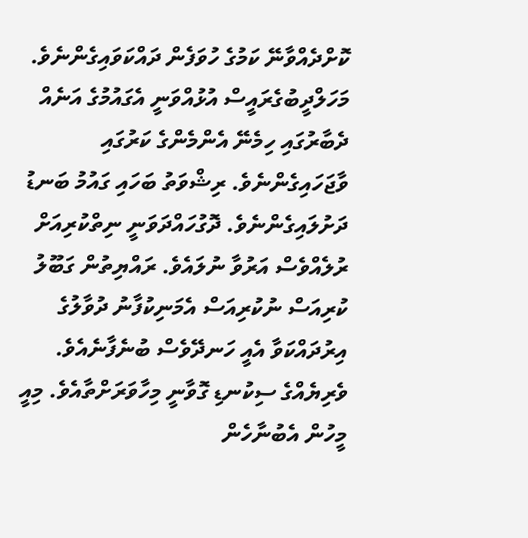ކޮށްދެއްވާނޭ ކަމުގެ ހުވަފެން ދައްކަވައިގެންނެވެ.
މަހަލްދީބުގެރައީސް އުޅުއްވަނީ އެގައުމުގެ އަނެއް ދެބާރުގައި ހިމެނޭ އެންމެންގެ ކަރުގައި ވާޖަހައިގެންނެވެ. ރިޝްވަތު ބަހައި ގައުމު ބަނޑު ދަށުލައިގެންނެވެ. ދޮގުހައްދަވަނީ ނިތްކުރިއަށް ރުލެއްވެސް އަރުވާ ނުލައެވެ. ރައްޔިތުން ގަބޫލު ކުރިއަސް ނުކުރިއަސް އެމަނިކުފާނު ދުވާލުގެ އިރުދައްކަވާ އެއީ ހަނދޭވެސް ބުނެފާނެއެވެ. ވެރިޔެއްގެ ސިކުނޑި ގޮވާނީ މިހާވަރަށްތާއެވެ. މިއީ މީހުން އެބުނާހެން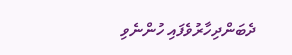ދެބަންދިހާރުވެފައި ހުންނެވި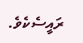ރައީސެކެވެ.